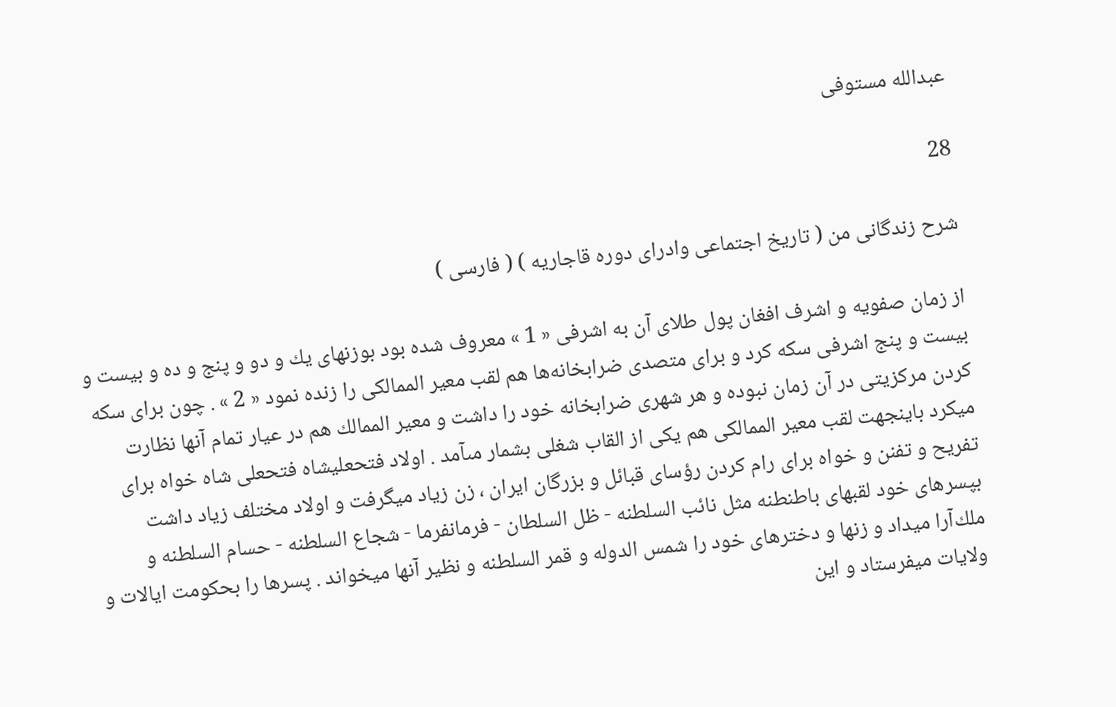عبدالله مستوفى

28

شرح زندگانى من ( تاريخ اجتماعى وادراى دوره قاجاريه ) ( فارسى )

از زمان صفويه و اشرف افغان پول طلاى آن به اشرفى « 1 » معروف شده بود بوزنهاى يك و دو و پنج و ده و بيست و بيست و پنج اشرفى سكه كرد و براى متصدى ضرابخانه‌ها هم لقب معير الممالكى را زنده نمود « 2 » . چون براى سكه كردن مركزيتى در آن زمان نبوده و هر شهرى ضرابخانه خود را داشت و معير الممالك هم در عيار تمام آنها نظارت ميكرد باينجهت لقب معير الممالكى هم يكى از القاب شغلى بشمار مىآمد . اولاد فتحعليشاه فتحعلى شاه خواه براى تفريح و تفنن و خواه براى رام كردن رؤساى قبائل و بزرگان ايران ، زن زياد ميگرفت و اولاد مختلف زياد داشت بپسرهاى خود لقبهاى باطنطنه مثل نائب السلطنه - ظل السلطان - فرمانفرما - شجاع السلطنه - حسام السلطنه و ملك‌آرا ميداد و زنها و دخترهاى خود را شمس الدوله و قمر السلطنه و نظير آنها ميخواند . پسرها را بحكومت ايالات و ولايات ميفرستاد و اين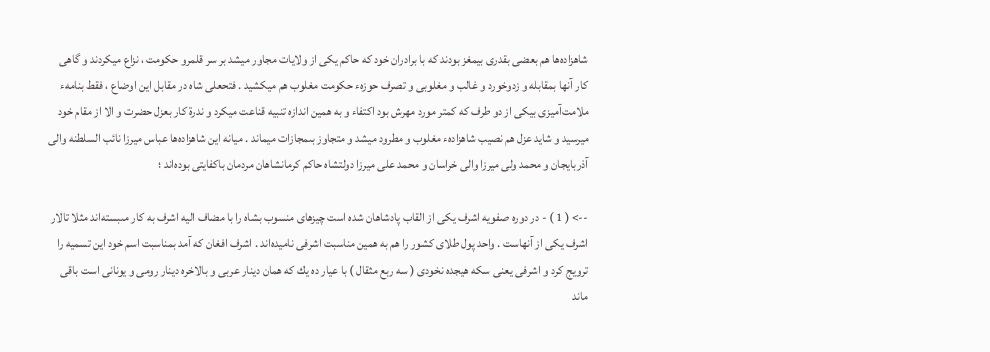شاهزاده‌ها هم بعضى بقدرى بيمغز بودند كه با برادران خود كه حاكم يكى از ولايات مجاور ميشد بر سر قلمرو حكومت ، نزاع ميكردند و گاهى كار آنها بمقابله و زدوخورد و غالب و مغلوبى و تصرف حوزهء حكومت مغلوب هم ميكشيد . فتحعلى شاه در مقابل اين اوضاع ، فقط بنامهء ملامت‌آميزى بيكى از دو طرف كه كمتر مورد مهرش بود اكتفاء و به همين اندازه تنبيه قناعت ميكرد و ندرة كار بعزل حضرت و الا از مقام خود ميرسيد و شايد عزل هم نصيب شاهزادهء مغلوب و مطرود ميشد و متجاوز بىمجازات ميماند . ميانه اين شاهزاده‌ها عباس ميرزا نائب السلطنه والى آذربايجان و محمد ولى ميرزا والى خراسان و محمد على ميرزا دولتشاه حاكم كرمانشاهان مردمان باكفايتى بوده‌اند ؛

--> ( 1 ) - در دوره صفويه اشرف يكى از القاب پادشاهان شده است چيزهاى منسوب بشاه را با مضاف اليه اشرف به كار مىبسته‌اند مثلا تالار اشرف يكى از آنهاست . واحد پول طلاى كشور را هم به همين مناسبت اشرفى ناميده‌اند . اشرف افغان كه آمد بمناسبت اسم خود اين تسميه را ترويج كرد و اشرفى يعنى سكه هيجده نخودى ( سه ربع مثقال ) با عيار ده يك كه همان دينار عربى و بالاخره دينار رومى و يونانى است باقى ماند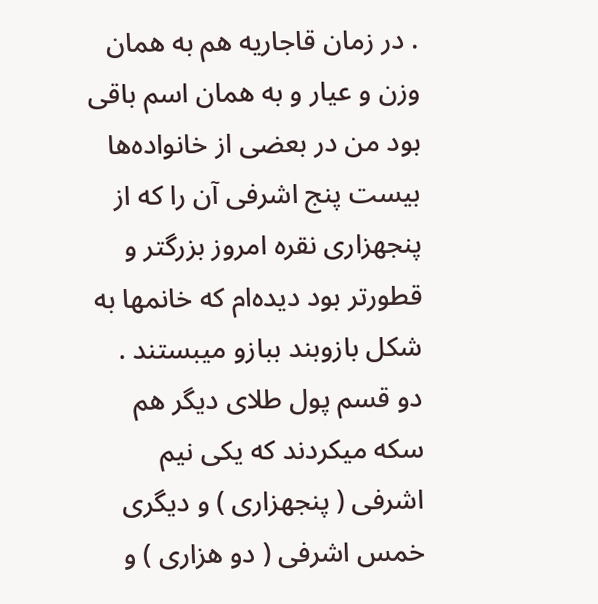. در زمان قاجاريه هم به همان وزن و عيار و به همان اسم باقى بود من در بعضى از خانواده‌ها بيست پنج اشرفى آن را كه از پنجهزارى نقره امروز بزرگتر و قطورتر بود ديده‌ام كه خانمها به شكل بازوبند ببازو ميبستند . دو قسم پول طلاى ديگر هم سكه ميكردند كه يكى نيم اشرفى ( پنجهزارى ) و ديگرى خمس اشرفى ( دو هزارى ) و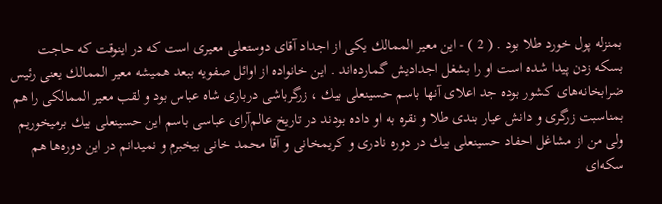بمنزله پول خورد طلا بود . ( 2 ) - اين معير الممالك يكى از اجداد آقاى دوستعلى معيرى است كه در اينوقت كه حاجت بسكه زدن پيدا شده است او را بشغل اجداديش گمارده‌اند . اين خانواده از اوائل صفويه ببعد هميشه معير الممالك يعنى رئيس ضرابخانه‌هاى كشور بوده جد اعلاى آنها باسم حسينعلى بيك ، زرگرباشى دربارى شاه عباس بود و لقب معير الممالكى را هم بمناسبت زرگرى و دانش عيار بندى طلا و نقره به او داده بودند در تاريخ عالم‌آراى عباسى باسم اين حسينعلى بيك برميخوريم ولى من از مشاغل احفاد حسينعلى بيك در دوره نادرى و كريمخانى و آقا محمد خانى بيخبرم و نميدانم در اين دوره‌ها هم سكه‌اى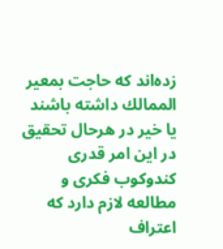زده‌اند كه حاجت بمعير الممالك داشته باشند يا خير در هرحال تحقيق در اين امر قدرى كندوكوب فكرى و مطالعه لازم دارد كه اعتراف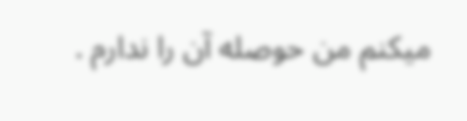ميكنم من حوصله آن را ندارم .